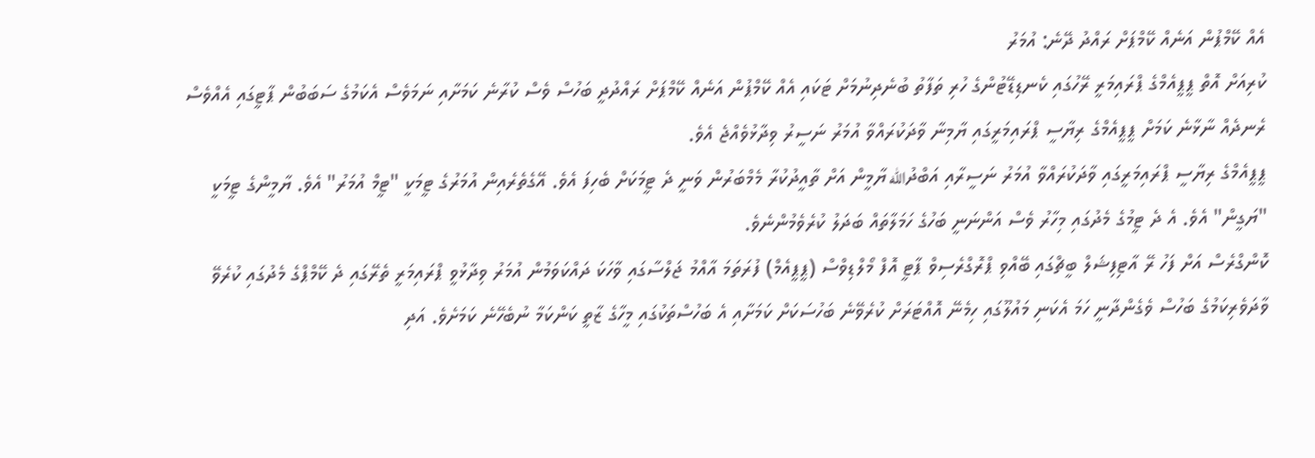އެއް ކޭމްޕުން އަނެއް ކޭމްޕަށް ރައްދު ދޭނެ: އުމަރު
ކުރިއަށް އޮތް ޕީޕީއެމްގެ ޕްރައިމަރީ ރޭހުގައި ކެނޑިޑޭޓުންގެ ހުރި ތަފާތު ބުނެދިނުމަށް ޓަކައި އެއް ކޭމްޕުން އަނެއް ކޭމްޕަށް ރައްދުދީ ބަހުސް ވެސް ކުރާނެ ކަމަށާއި ނަމަވެސް އެކަމުގެ ސަބަބުން ޕާޓީގައި އެއްވެސް ރެނދެއް ނާޅާނެ ކަމަށް ޕީޕީއެމްގެ ރިޔާސީ ޕްރައިމަރީގައި ޔާމިނާ ވާދަކުރައްވާ އުމަރު ނަސީރު ވިދާޅުވެއްޖެ އެވެ.
ޕީޕީއެމްގެ ރިޔާސީ ޕްރައިމަރީގައި ވާދަކުރައްވާ އުމަރު ނަސީރާއި އަބްދުالله ޔާމީން އަށް ތާއީދުކުރާ މެމްބަރުން ވަނީ ދެ ޓީމަކަށް ބެހިފަ އެވެ. އޭގެތެރެއިން އުމަރުގެ ޓީމަކީ "ޓީމް އުމަރު" އެވެ. ޔާމީންގެ ޓީމަކީ "ޔަގީން" އެވެ. އެ ދެ ޓީމުގެ މެދުގައި މިހާރު ވެސް އަންނަނީ ބަހުގެ ހަމަލާތައް ބަދަލު ކުރެވެމުންނެވެ.
ކޮންގްރެސް އަށް ފަހު ރޭ އާޓިފިޝަލް ބީޗްގައި ބޭއްވި ޕްރޮގްރެސިވް ޕާޓީ އޮފް މޯލްޑިވްސް (ޕީޕީއެމް) ފުރަތަމަ އާއްމު ޖަލްސާގައި ވާހަކަ ދައްކަވަމުން އުމަރު ވިދާޅުވީ ޕްރައިމަރީ ތެރޭގައި ދެ ކޭމްޕްގެ މެދުގައި ކުރެވޭ ވާދަވެރިކަމުގެ ބަހުސް ވެގެންދާނީ ހަމަ އެކަނި މައުލޫގައި ހިމެނޭ އޮއްޓަރަށް ކުރެވޭނެ ބަހުސަކަށް ކަމަށާއި އެ ބަހުސްތަކުގައި މީހާގެ ޒާތީ ކަންކަމާ ނުބެހޭނެ ކަމަށެވެ. އަދި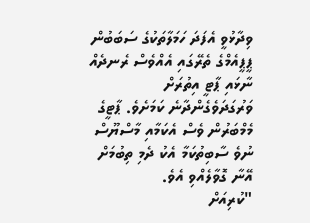ވިދާޅުވީ އެފަދަ ހަމަލާތަކުގެ ސަބަބުން ޕީޕީއެމްގެ ތެރޭގައި އެއްވެސް ރެނދެއް ނާޅައި ޕާޓީ އިތުރަށް ވަރުގަދަވެގެންދާނެ ކަމަށެވެ. ޕާޓީގެ މެމްބަރުން ވެސް އެކަމާއި މާސްޔޫސް ނުވެ ސާބިތުކަމާ އެކު ދެމި ތިބުމަށް އޭނާ ގޮވާލެއްވި އެވެ.
"ކުރިއަށް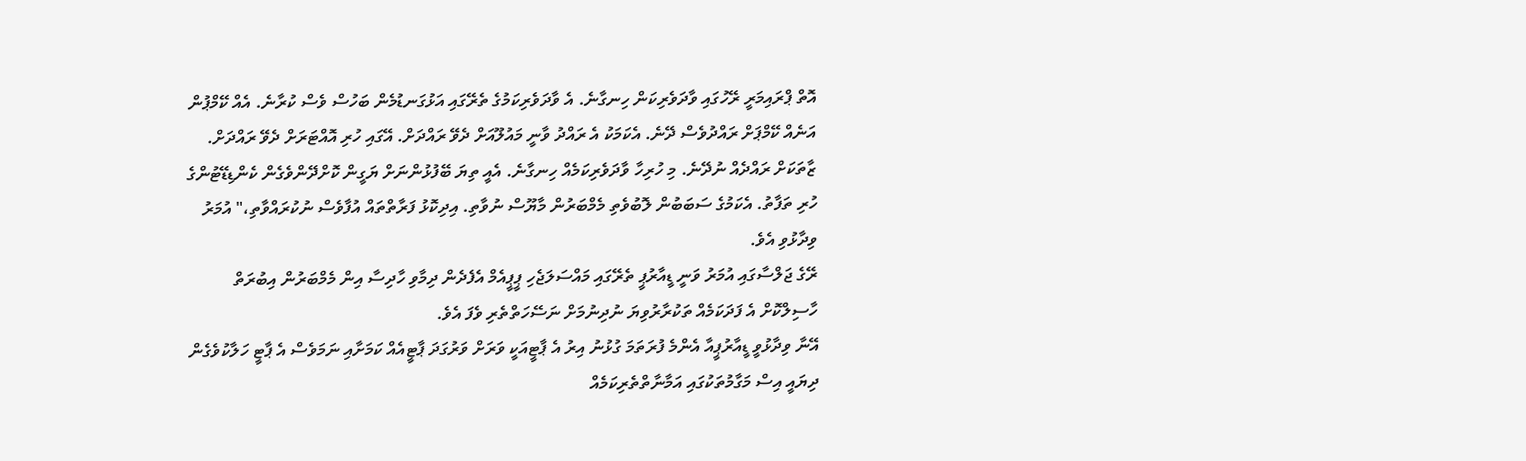އޮތް ޕްރައިމަރީ ރޭހުގައި ވާދަވެރިކަން ހިނގާނެ. އެ ވާދަވެރިކަމުގެ ތެރޭގައި އަޅުގަނޑުމެން ބަހުސް ވެސް ކުރާނެ. އެއް ކޭމްޕުން އަނެއް ކޭމްޕަށް ރައްދުވެސް ދޭނެ. އެކަމަކު އެ ރައްދު ވާނީ މައުލޫއަށް ދެވޭ ރައްދަށް. އޭގައި ހުރި އޮއްޓަރަށް ދެވޭ ރައްދަށް. ޒާތަކަށް ރައްދެއް ނުދޭނެ. މި ހުރިހާ ވާދަވެރިކަމެއް ހިނގާނެ. އެއީ ތިޔަ ބޭފުޅުންނަށް ޔަގީން ކޮށްދޭންވެގެން ކެންޑިޑޭޓުންގެ ހުރި ތަފާތު. އެކަމުގެ ސަބަބުން ލޮބުވެތި މެމްބަރުން މާޔޫސް ނުވާތި. އިދިކޮޅު ފަރާތްތައް އުފާވެސް ނުކުރައްވާތި،" އުމަރު ވިދާޅުވި އެވެ.
ރޭގެ ޖަލްސާގައި އުމަރު ވަނީ ޑީއާރުޕީ ތެރޭގައި މައްސަލަޖެހި ޕީޕީއެމް އެފެދެން ދިމާވި ހާދިސާ އިން މެމްބަރުން އިބުރަތް ހާސިލްކޮށް އެ ފަދަކަމެއް ތަކުރާރުވިޔަ ނުދިނުމަށް ނަސޭހަތްތެރި ވެފަ އެވެ.
އޭނާ ވިދާޅުވީ ޑީއާރުޕީއާ އެންމެ ފުރަތަމަ ގުޅުނު އިރު އެ ޕާޓީއަކީ ވަރަށް ވަރުގަދަ ޕާޓީއެއް ކަމަށާއި ނަމަވެސް އެ ޕާޓީ ހަލާކުވެގެން ދިޔައީ އިސް މަގާމުތަކުގައި އަމާނާތްތެރިކަމެއް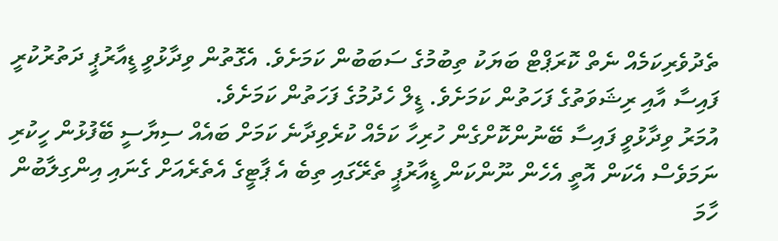ތެދުވެރިކަމެއް ނެތް ކޮރަޕްޓް ބަޔަކު ތިބުމުގެ ސަބަބުން ކަމަށެވެ. އެގޮތުން ވިދާޅުވީ ޑީއާރުޕީ ދަތުރުކުރީ ފައިސާ އާއި ރިޝަވަތުގެ ފަހަތުން ކަމަށެވެ. ޑީލް ހެދުމުގެ ފަހަތުން ކަމަށެވެ.
އުމަރު ވިދާޅުވީ ފައިސާ ބޭނުންކޮށްގެން ހުރިހާ ކަމެއް ކުރެވިދާނެ ކަމަށް ބައެއް ސިޔާސީ ބޭފުޅުން ހީކުރި ނަމަވެސް އެކަން އޮތީ އެހެން ނޫންކަން ޑީއާރުޕީ ތެރޭގައި ތިބެ އެ ޕާޓީގެ އެތެރެއަށް ގެނައި އިންގިލާބުން ހާމަ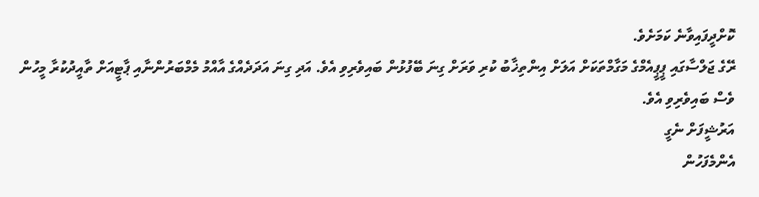ކޮށްދީފައިވާނެ ކަމަށެވެ.
ރޭގެ ޖަލްސާގައި ޕީޕީއެމްގެ މަގާމްތަކަށް އަލަށް އިންތިޚާބު ކުރި ވަރަށް ގިނަ ބޭފުޅުން ބައިވެރިވި އެވެ. އަދި ގިނަ އަދަދެއްގެ އާއްމު މެމްބަރުންނާއި ޕާޓީއަށް ތާއީދުކުރާ މީހުން ވެސް ބައިވެރިވި އެވެ.
އަރުޝީފަށް ނެގީ
އެންމެފަހުން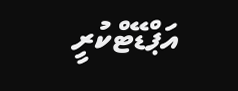އަޕްޑޭޓްކުރީ